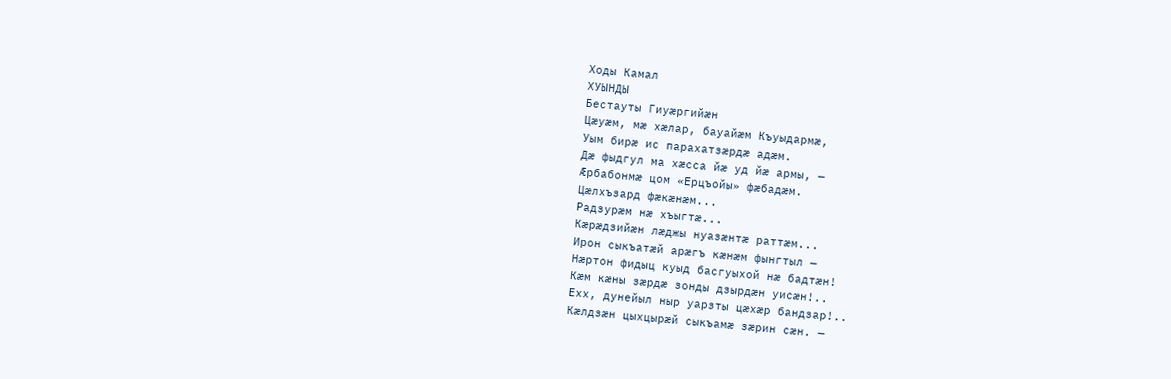Ходы Камал
ХУЫНДЫ
Бестауты Гиуæргийæн
Цæуæм, мæ хæлар, бауайæм Къуыдармæ,
Уым бирæ ис парахатзæрдæ адæм.
Дæ фыдгул ма хæсса йæ уд йæ армы, —
Æрбабонмæ цом «Ерцъойы» фæбадæм.
Цæлхъзард фæкæнæм...
Радзурæм нæ хъыгтæ...
Кæрæдзийæн лæджы нуазæнтæ раттæм...
Ирон сыкъатæй арæгъ кæнæм фынгтыл —
Нæртон фидыц куыд басгуыхой нæ бадтæн!
Кæм кæны зæрдæ зонды дзырдæн уисæн!..
Ехх, дунейыл ныр уарзты цæхæр бандзар!..
Кæлдзæн цыхцырæй сыкъамæ зæрин сæн. —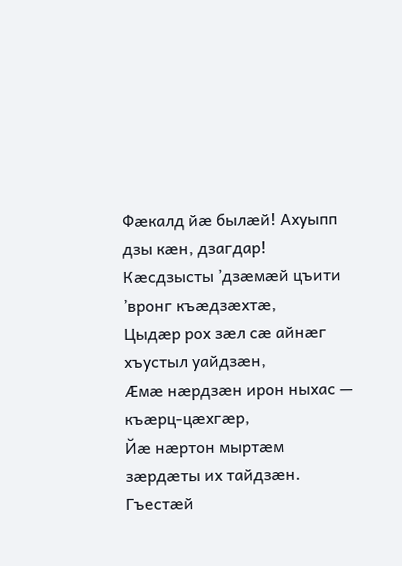Фæкалд йæ былæй! Ахуыпп дзы кæн, дзагдар!
Кæсдзысты ’дзæмæй цъити ’вронг къæдзæхтæ,
Цыдæр рох зæл сæ айнæг хъустыл уайдзæн,
Æмæ нæрдзæн ирон ныхас — къæрц-цæхгæр,
Йæ нæртон мыртæм зæрдæты их тайдзæн.
Гъестæй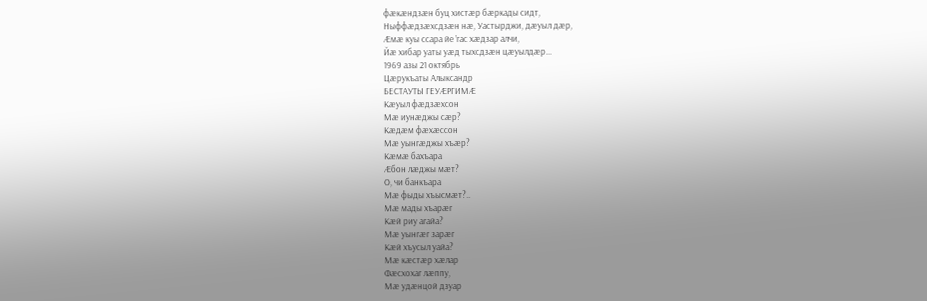фæкæндзæн буц хистæр бæркады сидт,
Ныффæдзæхсдзæн нæ, Уастырджи, дæуыл дæр,
Æмæ куы ссара йе ’гас хæдзар алчи,
Йæ хибар уаты уæд тыхсдзæн цæуылдæр...
1969 азы 21 октябрь
Цæрукъаты Алыксандр
БЕСТАУТЫ ГЕУÆРГИМÆ
Кæуыл фæдзæхсон
Мæ иунæджы сæр?
Кæдæм фæхæссон
Мæ уынгæджы хъæр?
Кæмæ бахъара
Æбон лæджы мæт?
О, чи банкъара
Мæ фыды хъысмæт?..
Мæ мады хъарæг
Кæй риу агайа?
Мæ уынгæг зарæг
Кæй хъусыл уайа?
Мæ кæстæр хæлар
Фæсхохаг лæппу,
Мæ удæнцой дзуар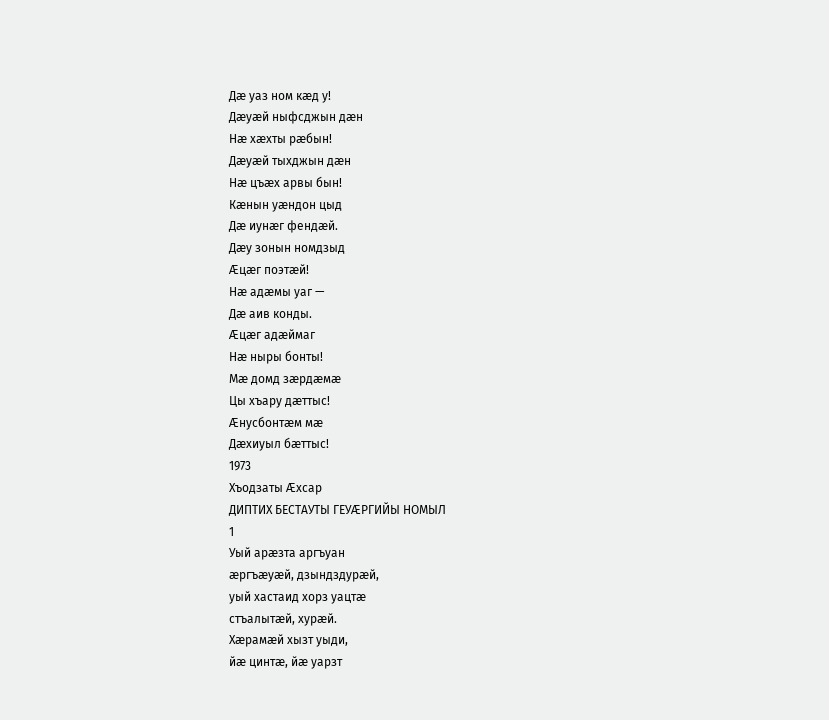Дæ уаз ном кæд у!
Дæуæй ныфсджын дæн
Нæ хæхты рæбын!
Дæуæй тыхджын дæн
Нæ цъæх арвы бын!
Кæнын уæндон цыд
Дæ иунæг фендæй.
Дæу зонын номдзыд
Æцæг поэтæй!
Нæ адæмы уаг —
Дæ аив конды.
Æцæг адæймаг
Нæ ныры бонты!
Мæ домд зæрдæмæ
Цы хъару дæттыс!
Æнусбонтæм мæ
Дæхиуыл бæттыс!
1973
Хъодзаты Æхсар
ДИПТИХ БЕСТАУТЫ ГЕУÆРГИЙЫ НОМЫЛ
1
Уый арæзта аргъуан
æргъæуæй, дзындздурæй,
уый хастаид хорз уацтæ
стъалытæй, хурæй.
Хæрамæй хызт уыди,
йæ цинтæ, йæ уарзт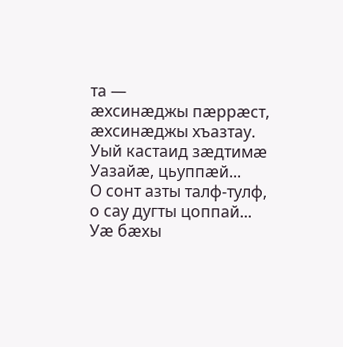та —
æхсинæджы пæррæст,
æхсинæджы хъазтау.
Уый кастаид зæдтимæ
Уазайæ, цьуппæй...
О сонт азты талф-тулф,
о сау дугты цоппай...
Уæ бæхы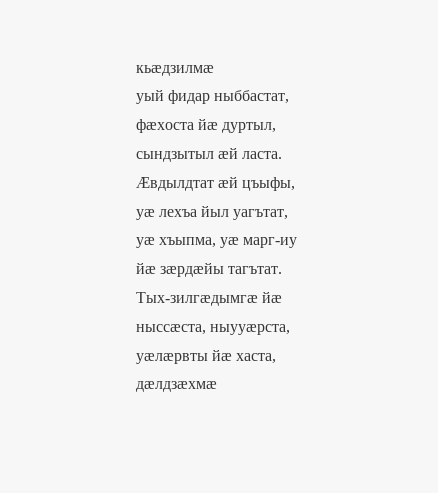кьæдзилмæ
уый фидар ныббастат,
фæхоста йæ дуртыл,
сындзытыл æй ласта.
Æвдылдтат æй цъыфы,
уæ лехъа йыл уагътат,
уæ хъыпма, уæ марг-иу
йæ зæрдæйы тагътат.
Тых-зилгæдымгæ йæ
ныссæста, ныууæрста,
уæлæрвты йæ хаста,
дæлдзæхмæ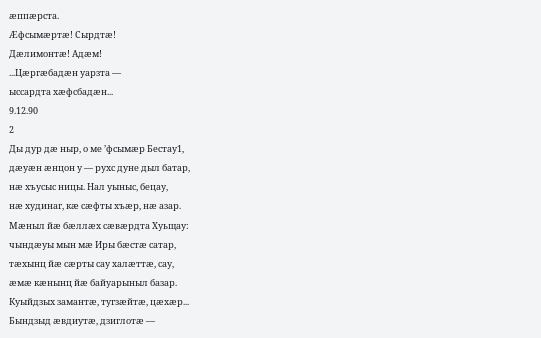æппæрста.
Æфсымæртæ! Сырдтæ!
Дæлимонтæ! Адæм!
...Цæргæбадæн уарзта —
ыссардта хæфсбадæн...
9.12.90
2
Ды дур дæ ныр, о ме ’фсымæр Бестау1,
дæуæн æнцон у — рухс дуне дыл батар,
нæ хъусыс ницы. Нал уыныс, бецау,
нæ худинаг, кæ сæфты хъæр, нæ азар.
Мæныл йæ бæллæх сæвæрдта Хуьщау:
чындæуы мын мæ Иры бæстæ сатар,
тæхынц йæ сæрты сау халæттæ, сау,
æмæ кæнынц йæ байуарыныл базар.
Куыйдзых замантæ, тугзæйтæ, цæхæр...
Бындзыд æвдиутæ, дзиглотæ —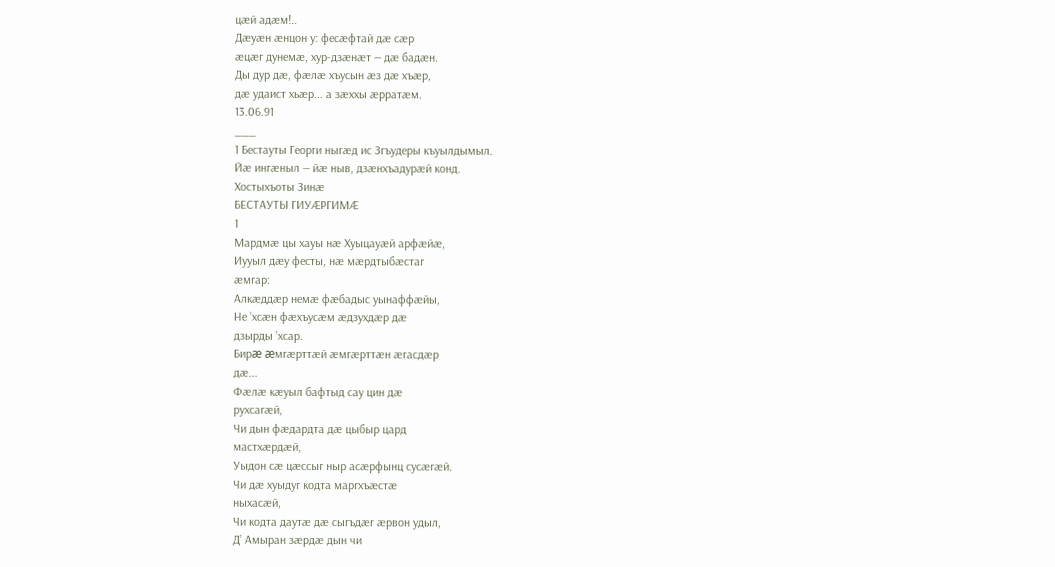цæй адæм!..
Дæуæн æнцон у: фесæфтай дæ сæр
æцæг дунемæ, хур-дзæнæт — дæ бадæн.
Ды дур дæ, фæлæ хъусын æз дæ хъæр,
дæ удаист хьæр... а зæххы æрратæм.
13.06.91
___
1 Бестауты Георги ныгæд ис Згъудеры къуылдымыл.
Йæ ингæныл — йæ ныв, дзæнхъадурæй конд.
Хостыхъоты Зинæ
БЕСТАУТЫ ГИУÆРГИМÆ
1
Мардмæ цы хауы нæ Хуыцауæй арфæйæ,
Иууыл дæу фесты, нæ мæрдтыбæстаг
æмгар:
Алкæддæр немæ фæбадыс уынаффæйы,
Не ’хсæн фæхъусæм æдзухдæр дæ
дзырды ’хсар.
Бирæ æмгæрттæй æмгæрттæн æгасдæр
дæ...
Фæлæ кæуыл бафтыд сау цин дæ
рухсагæй,
Чи дын фæдардта дæ цыбыр цард
мастхæрдæй,
Уыдон сæ цæссыг ныр асæрфынц сусæгæй.
Чи дæ хуыдуг кодта маргхъæстæ
ныхасæй,
Чи кодта даутæ дæ сыгъдæг æрвон удыл,
Д’ Амыран зæрдæ дын чи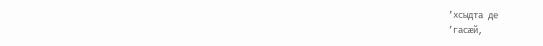’хсыдта де
’гасæй,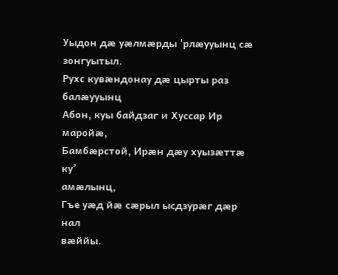Уыдон дæ уæлмæрды 'рлæууынц сæ
зонгуытыл.
Рухс кувæндонау дæ цырты раз
балæууынц
Абон, куы байдзаг и Хуссар Ир маройæ,
Бамбæрстой, Ирæн дæу хуызæттæ ку’
амæлынц,
Гъе уæд йæ сæрыл ысдзурæг дæр нал
вæййы.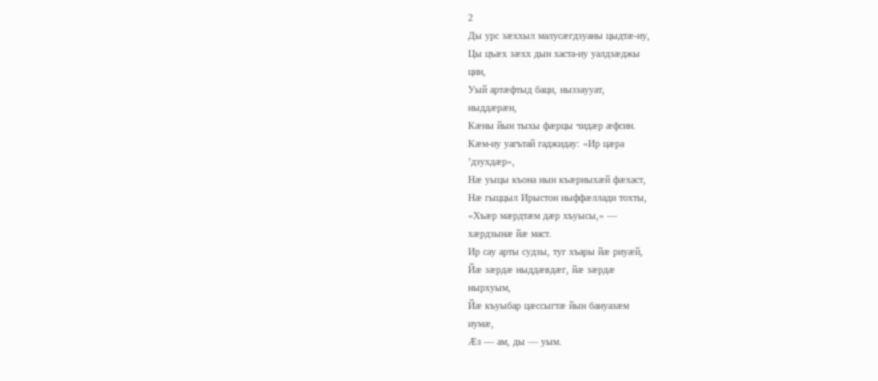2
Ды урс зæххыл малусæгдзуаны цыдтæ-иу,
Цы цъæх зæхх дын хаста-иу уалдзæджы
цин,
Уый артæфтыд баци, ныззаууат,
ныддæрæн,
Кæны йын тыхы фæрцы чидæр æфсин.
Кæм-иу уагътай гаджидау: «Ир цæра
’дзухдæр»,
Нæ уыцы къона нын къæрныхæй фæхаст,
Нæ гыццыл Ирыстон ныффæллади тохты,
«Хъæр мæрдтæм дæр хъуысы,» —
хæрдзынæ йæ маст.
Ир сау арты судзы, туг хъары йæ риуæй,
Йæ зæрдæ ныддæвдæг, йæ зæрдæ
нырхуым,
Йæ къуыбар цæссыгтæ йын бануазæм
иумæ,
Æз — ам, ды — уым.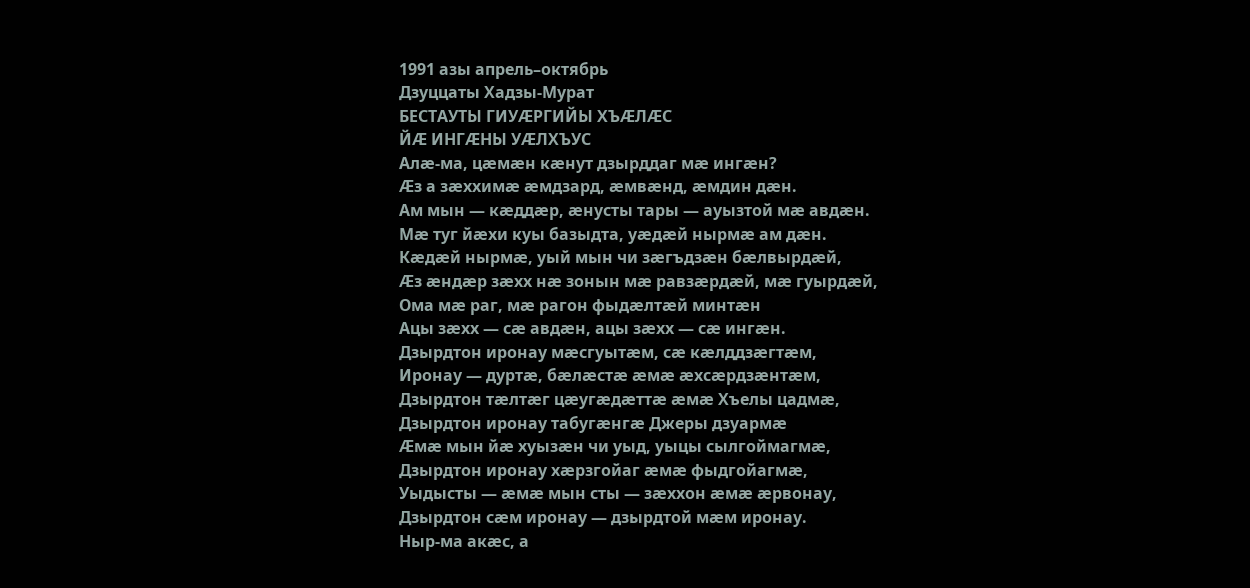1991 азы апрель–октябрь
Дзуццаты Хадзы-Мурат
БЕСТАУТЫ ГИУÆРГИЙЫ ХЪÆЛÆС
ЙÆ ИНГÆНЫ УÆЛХЪУС
Алæ-ма, цæмæн кæнут дзырддаг мæ ингæн?
Æз а зæххимæ æмдзард, æмвæнд, æмдин дæн.
Ам мын — кæддæр, æнусты тары — ауызтой мæ авдæн.
Мæ туг йæхи куы базыдта, уæдæй нырмæ ам дæн.
Кæдæй нырмæ, уый мын чи зæгъдзæн бæлвырдæй,
Æз æндæр зæхх нæ зонын мæ равзæрдæй, мæ гуырдæй,
Ома мæ раг, мæ рагон фыдæлтæй минтæн
Ацы зæхх — сæ авдæн, ацы зæхх — сæ ингæн.
Дзырдтон иронау мæсгуытæм, сæ кæлддзæгтæм,
Иронау — дуртæ, бæлæстæ æмæ æхсæрдзæнтæм,
Дзырдтон тæлтæг цæугæдæттæ æмæ Хъелы цадмæ,
Дзырдтон иронау табугæнгæ Джеры дзуармæ
Æмæ мын йæ хуызæн чи уыд, уыцы сылгоймагмæ,
Дзырдтон иронау хæрзгойаг æмæ фыдгойагмæ,
Уыдысты — æмæ мын сты — зæххон æмæ æрвонау,
Дзырдтон сæм иронау — дзырдтой мæм иронау.
Ныр-ма акæс, а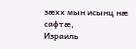зæхх мын исынц нæ сафтæ,
Израиль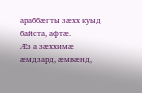араббæгты зæхх куыд байста, афтæ.
Æз а зæххимæ æмдзард, æмвæнд,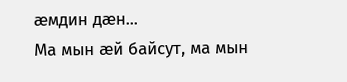æмдин дæн...
Ма мын æй байсут, ма мын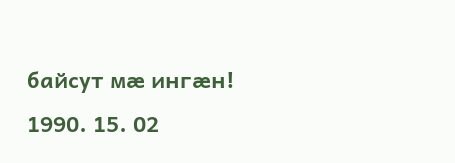байсут мæ ингæн!
1990. 15. 02